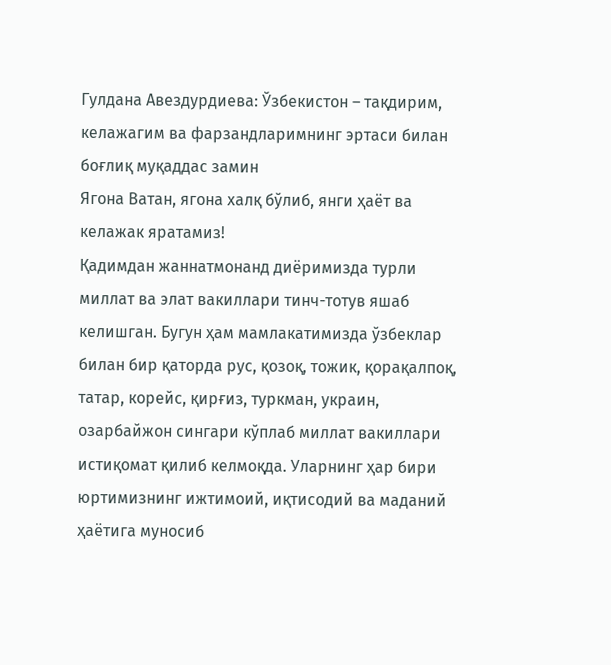Гулдана Авездурдиева: Ўзбекистон – тақдирим, келажагим ва фарзандларимнинг эртаси билан боғлиқ муқаддас замин
Ягона Ватан, ягона халқ бўлиб, янги ҳаёт ва келажак яратамиз!
Қадимдан жаннатмонанд диёримизда турли миллат ва элат вакиллари тинч-тотув яшаб келишган. Бугун ҳам мамлакатимизда ўзбеклар билан бир қаторда рус, қозоқ, тожик, қорақалпоқ, татар, корейс, қирғиз, туркман, украин, озарбайжон сингари кўплаб миллат вакиллари истиқомат қилиб келмоқда. Уларнинг ҳар бири юртимизнинг ижтимоий, иқтисодий ва маданий ҳаётига муносиб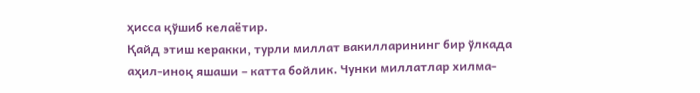ҳисса қўшиб келаётир.
Қайд этиш керакки, турли миллат вакилларининг бир ўлкада аҳил-иноқ яшаши – катта бойлик. Чунки миллатлар хилма-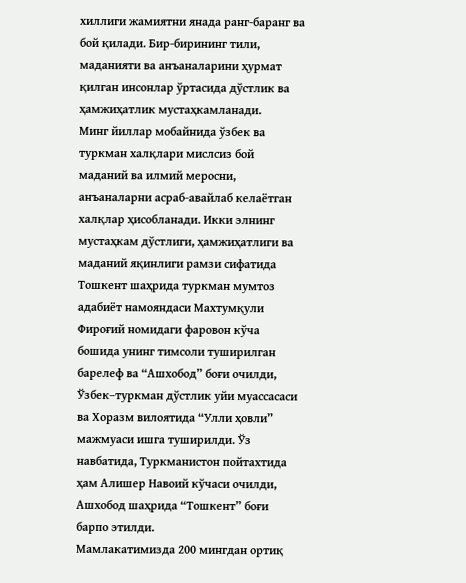хиллиги жамиятни янада ранг-баранг ва бой қилади. Бир-бирининг тили, маданияти ва анъаналарини ҳурмат қилган инсонлар ўртасида дўстлик ва ҳамжиҳатлик мустаҳкамланади.
Минг йиллар мобайнида ўзбек ва туркман халқлари мислсиз бой маданий ва илмий меросни, анъаналарни асраб-авайлаб келаётган халқлар ҳисобланади. Икки элнинг мустаҳкам дўстлиги, ҳамжиҳатлиги ва маданий яқинлиги рамзи сифатида Тошкент шаҳрида туркман мумтоз адабиёт намояндаси Махтумқули Фироғий номидаги фаровон кўча бошида унинг тимсоли туширилган барелеф ва “Ашхобод” боғи очилди, Ўзбек–туркман дўстлик уйи муассасаси ва Хоразм вилоятида “Улли ҳовли” мажмуаси ишга туширилди. Ўз навбатида, Туркманистон пойтахтида ҳам Алишер Навоий кўчаси очилди, Ашхобод шаҳрида “Тошкент” боғи барпо этилди.
Мамлакатимизда 200 мингдан ортиқ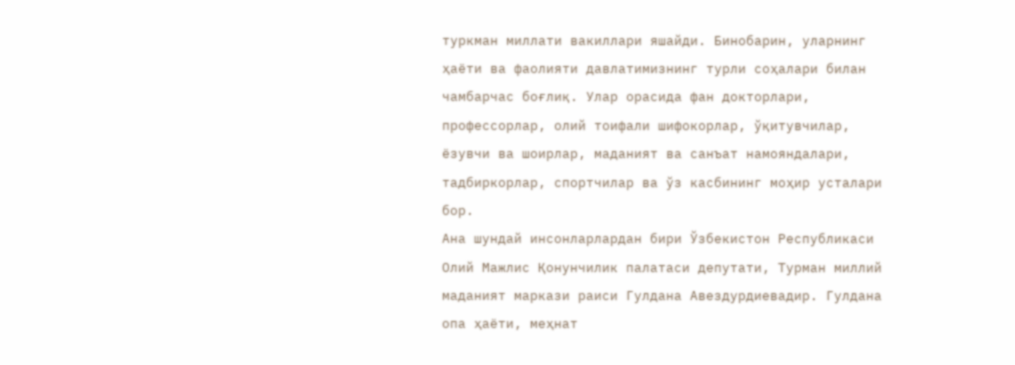туркман миллати вакиллари яшайди. Бинобарин, уларнинг ҳаёти ва фаолияти давлатимизнинг турли соҳалари билан чамбарчас боғлиқ. Улар орасида фан докторлари, профессорлар, олий тоифали шифокорлар, ўқитувчилар, ёзувчи ва шоирлар, маданият ва санъат намояндалари, тадбиркорлар, спортчилар ва ўз касбининг моҳир усталари бор.
Ана шундай инсонларлардан бири Ўзбекистон Республикаси Олий Мажлис Қонунчилик палатаси депутати, Турман миллий маданият маркази раиси Гулдана Авездурдиевадир. Гулдана опа ҳаёти, меҳнат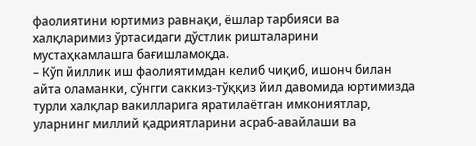фаолиятини юртимиз равнақи, ёшлар тарбияси ва халқларимиз ўртасидаги дўстлик ришталарини мустаҳкамлашга бағишламоқда.
– Кўп йиллик иш фаолиятимдан келиб чиқиб, ишонч билан айта оламанки, сўнгги саккиз-тўққиз йил давомида юртимизда турли халқлар вакилларига яратилаётган имкониятлар, уларнинг миллий қадриятларини асраб-авайлаши ва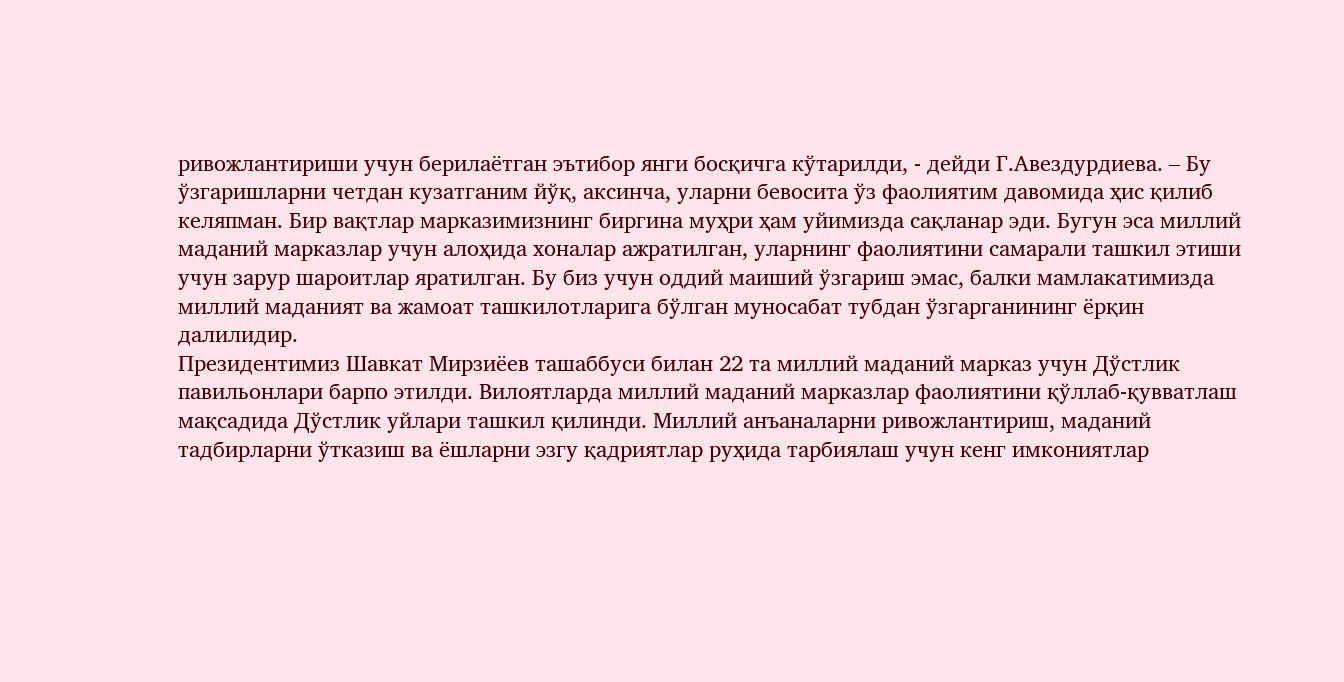ривожлантириши учун берилаётган эътибор янги босқичга кўтарилди, - дейди Г.Авездурдиева. – Бу ўзгаришларни четдан кузатганим йўқ, аксинча, уларни бевосита ўз фаолиятим давомида ҳис қилиб келяпман. Бир вақтлар марказимизнинг биргина муҳри ҳам уйимизда сақланар эди. Бугун эса миллий маданий марказлар учун алоҳида хоналар ажратилган, уларнинг фаолиятини самарали ташкил этиши учун зарур шароитлар яратилган. Бу биз учун оддий маиший ўзгариш эмас, балки мамлакатимизда миллий маданият ва жамоат ташкилотларига бўлган муносабат тубдан ўзгарганининг ёрқин далилидир.
Президентимиз Шавкат Мирзиёев ташаббуси билан 22 та миллий маданий марказ учун Дўстлик павильонлари барпо этилди. Вилоятларда миллий маданий марказлар фаолиятини қўллаб-қувватлаш мақсадида Дўстлик уйлари ташкил қилинди. Миллий анъаналарни ривожлантириш, маданий тадбирларни ўтказиш ва ёшларни эзгу қадриятлар руҳида тарбиялаш учун кенг имкониятлар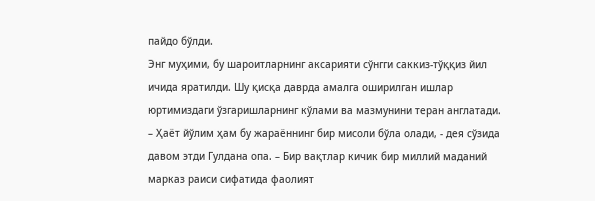пайдо бўлди.
Энг муҳими, бу шароитларнинг аксарияти сўнгги саккиз-тўққиз йил ичида яратилди. Шу қисқа даврда амалга оширилган ишлар юртимиздаги ўзгаришларнинг кўлами ва мазмунини теран англатади.
– Ҳаёт йўлим ҳам бу жараённинг бир мисоли бўла олади, - дея сўзида давом этди Гулдана опа. – Бир вақтлар кичик бир миллий маданий марказ раиси сифатида фаолият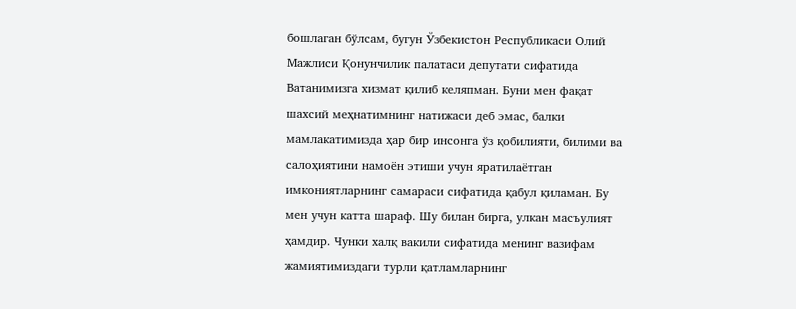бошлаган бўлсам, бугун Ўзбекистон Республикаси Олий Мажлиси Қонунчилик палатаси депутати сифатида Ватанимизга хизмат қилиб келяпман. Буни мен фақат шахсий меҳнатимнинг натижаси деб эмас, балки мамлакатимизда ҳар бир инсонга ўз қобилияти, билими ва салоҳиятини намоён этиши учун яратилаётган имкониятларнинг самараси сифатида қабул қиламан. Бу мен учун катта шараф. Шу билан бирга, улкан масъулият ҳамдир. Чунки халқ вакили сифатида менинг вазифам жамиятимиздаги турли қатламларнинг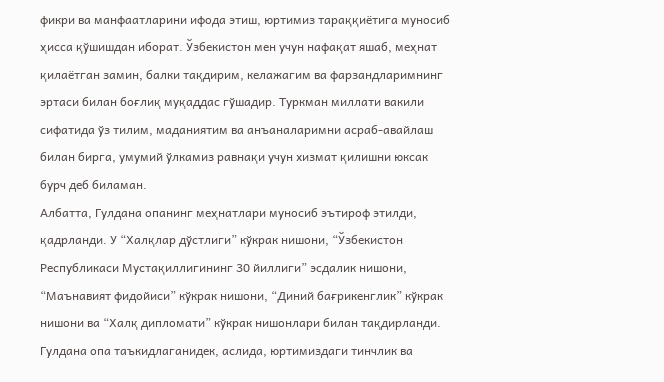фикри ва манфаатларини ифода этиш, юртимиз тараққиётига муносиб ҳисса қўшишдан иборат. Ўзбекистон мен учун нафақат яшаб, меҳнат қилаётган замин, балки тақдирим, келажагим ва фарзандларимнинг эртаси билан боғлиқ муқаддас гўшадир. Туркман миллати вакили сифатида ўз тилим, маданиятим ва анъаналаримни асраб-авайлаш билан бирга, умумий ўлкамиз равнақи учун хизмат қилишни юксак бурч деб биламан.
Албатта, Гулдана опанинг меҳнатлари муносиб эътироф этилди, қадрланди. У “Халқлар дўстлиги” кўкрак нишони, “Ўзбекистон Республикаси Мустақиллигининг 30 йиллиги” эсдалик нишони, “Маънавият фидойиси” кўкрак нишони, “Диний бағрикенглик” кўкрак нишони ва “Халқ дипломати” кўкрак нишонлари билан тақдирланди.
Гулдана опа таъкидлаганидек, аслида, юртимиздаги тинчлик ва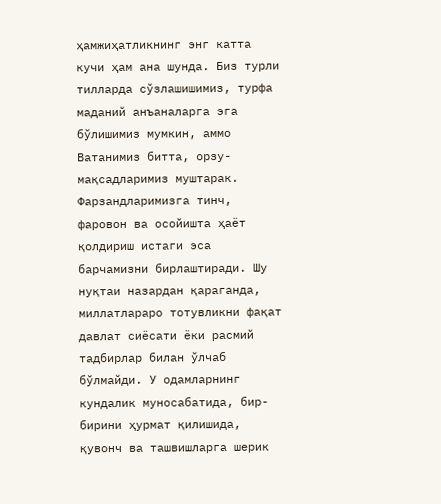ҳамжиҳатликнинг энг катта кучи ҳам ана шунда. Биз турли тилларда сўзлашишимиз, турфа маданий анъаналарга эга бўлишимиз мумкин, аммо Ватанимиз битта, орзу-мақсадларимиз муштарак. Фарзандларимизга тинч, фаровон ва осойишта ҳаёт қолдириш истаги эса барчамизни бирлаштиради. Шу нуқтаи назардан қараганда, миллатлараро тотувликни фақат давлат сиёсати ёки расмий тадбирлар билан ўлчаб бўлмайди. У одамларнинг кундалик муносабатида, бир-бирини ҳурмат қилишида, қувонч ва ташвишларга шерик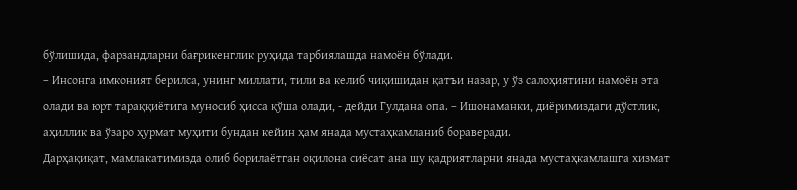бўлишида, фарзандларни бағрикенглик руҳида тарбиялашда намоён бўлади.
– Инсонга имконият берилса, унинг миллати, тили ва келиб чиқишидан қатъи назар, у ўз салоҳиятини намоён эта олади ва юрт тараққиётига муносиб ҳисса қўша олади, - дейди Гулдана опа. – Ишонаманки, диёримиздаги дўстлик, аҳиллик ва ўзаро ҳурмат муҳити бундан кейин ҳам янада мустаҳкамланиб бораверади.
Дарҳақиқат, мамлакатимизда олиб борилаётган оқилона сиёсат ана шу қадриятларни янада мустаҳкамлашга хизмат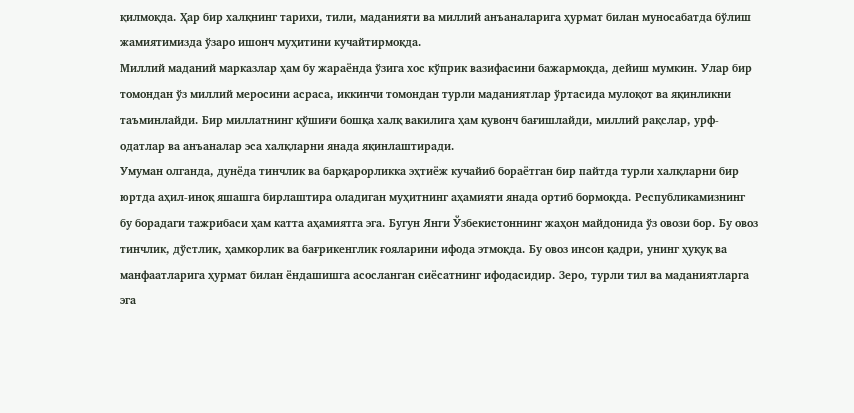қилмоқда. Ҳар бир халқнинг тарихи, тили, маданияти ва миллий анъаналарига ҳурмат билан муносабатда бўлиш жамиятимизда ўзаро ишонч муҳитини кучайтирмоқда.
Миллий маданий марказлар ҳам бу жараёнда ўзига хос кўприк вазифасини бажармоқда, дейиш мумкин. Улар бир томондан ўз миллий меросини асраса, иккинчи томондан турли маданиятлар ўртасида мулоқот ва яқинликни таъминлайди. Бир миллатнинг қўшиғи бошқа халқ вакилига ҳам қувонч бағишлайди, миллий рақслар, урф-одатлар ва анъаналар эса халқларни янада яқинлаштиради.
Умуман олганда, дунёда тинчлик ва барқарорликка эҳтиёж кучайиб бораётган бир пайтда турли халқларни бир юртда аҳил-иноқ яшашга бирлаштира оладиган муҳитнинг аҳамияти янада ортиб бормоқда. Республикамизнинг бу борадаги тажрибаси ҳам катта аҳамиятга эга. Бугун Янги Ўзбекистоннинг жаҳон майдонида ўз овози бор. Бу овоз тинчлик, дўстлик, ҳамкорлик ва бағрикенглик ғояларини ифода этмоқда. Бу овоз инсон қадри, унинг ҳуқуқ ва манфаатларига ҳурмат билан ёндашишга асосланган сиёсатнинг ифодасидир. Зеро, турли тил ва маданиятларга эга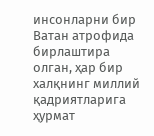инсонларни бир Ватан атрофида бирлаштира олган, ҳар бир халқнинг миллий қадриятларига ҳурмат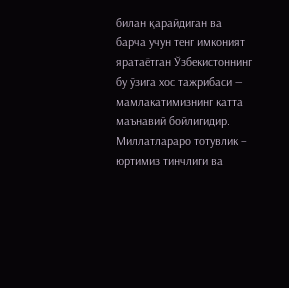билан қарайдиган ва барча учун тенг имконият яратаётган Ўзбекистоннинг бу ўзига хос тажрибаси — мамлакатимизнинг катта маънавий бойлигидир.
Миллатлараро тотувлик – юртимиз тинчлиги ва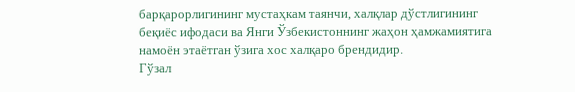барқарорлигининг мустаҳкам таянчи, халқлар дўстлигининг беқиёс ифодаси ва Янги Ўзбекистоннинг жаҳон ҳамжамиятига намоён этаётган ўзига хос халқаро брендидир.
Гўзал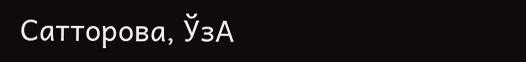Сатторова, ЎзА